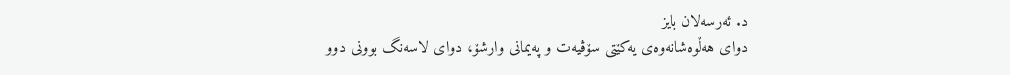د. ئەرسەلان بایز
دوای هەڵوەشانەوەی یەکێتی سۆڤیەت و پەیمانی وارشۆ، دوای لاسەنگ بوونی دوو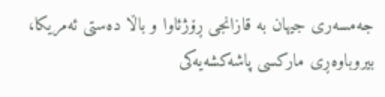جەمسەری جیهان بە قازانجی ڕۆژئاوا و باڵا دەستی ئەمریکا، بیروباوەڕی مارکسی پاشەکشەیەکی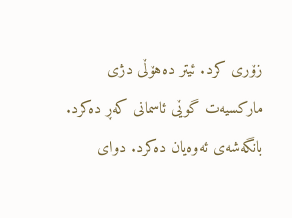زۆری کرد. ئیتر دەهۆڵی دژی مارکسیەت گوێی ئاسمانی کەڕ دەکرد. بانگەشەی ئەوەیان دەکرد. دوای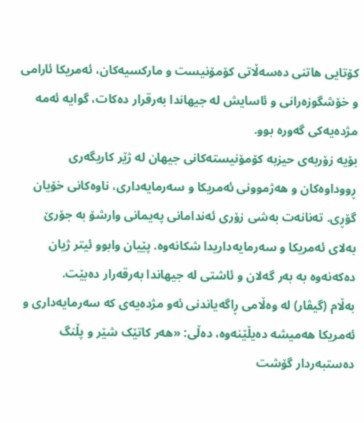کۆتایی هاتنی دەسەڵاتی کۆمۆنیست و مارکسیەکان، ئەمریکا ئارامی و خۆشگوزەرانی و ئاسایش لە جیهاندا بەرقرار دەکات، گوایە ئەمە مژدەیەکی گەورە بوو.
بۆیە زۆربەی حیزبە کۆمۆنیستەکانی جیهان لە ژێر کاریگەری ڕووداوەکان و هەژموونی ئەمریکا و سەرمایەداری، ناوەکانی خۆیان گۆڕی. تەنانەت بەشی زۆری ئەندامانی پەیمانی وارشۆ بە جۆرێ بەلای ئەمریکا و سەرمایەداریدا شکانەوە. پێیان وابوو ئیتر ژیان دەکەنەوە بە بەر گەلان و ئاشتی لە جیهاندا بەرقەرار دەبێت.
بەڵام (گیڤار) لە وەڵامی ڕاگەیاندنی ئەو مژدەیەی کە سەرمایەداری و ئەمریکا هەمیشە دەیڵێنەوە، دەڵی: «هەر کاتێک شێر و پڵنگ دەستبەردار گۆشت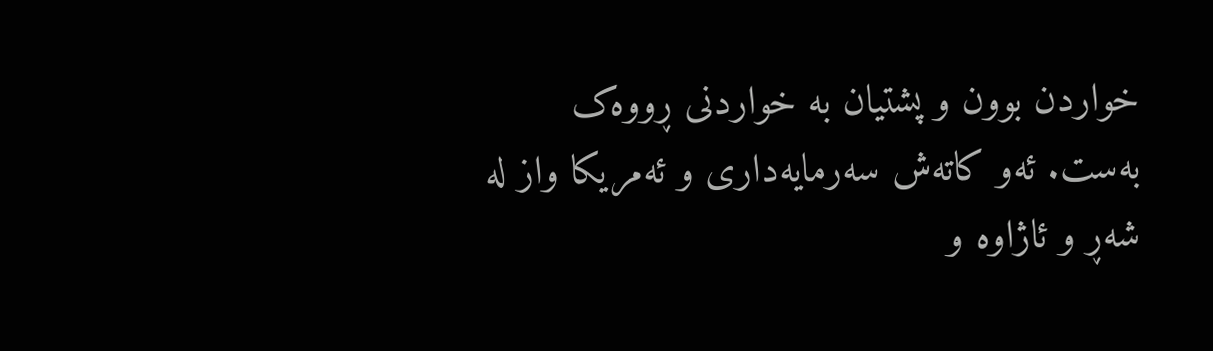خواردن بوون و پشتیان بە خواردنی ڕووەک بەست. ئەو کاتەش سەرمایەداری و ئەمریکا واز لە شەڕ و ئاژاوە و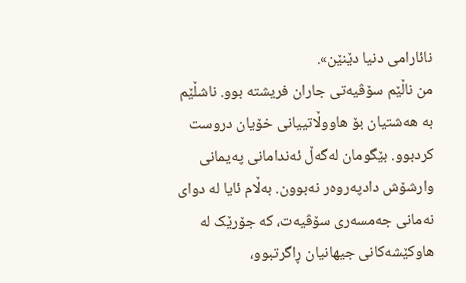نائارامی دنیا دێنێن».
من ناڵێم سۆڤیەتی جاران فریشتە بوو. ناشڵێم بە هەشتیان بۆ هاووڵاتییانی خۆیان دروست کردبوو. بێگومان لەگەڵ ئەندامانی پەیمانی وارشۆش دادپەروەر نەبوون. بەڵام ئایا لە دوای نەمانی جەمسەری سۆڤیەت، کە جۆرێک لە هاوکێشەکانی جیهانیان ڕاگرتبوو،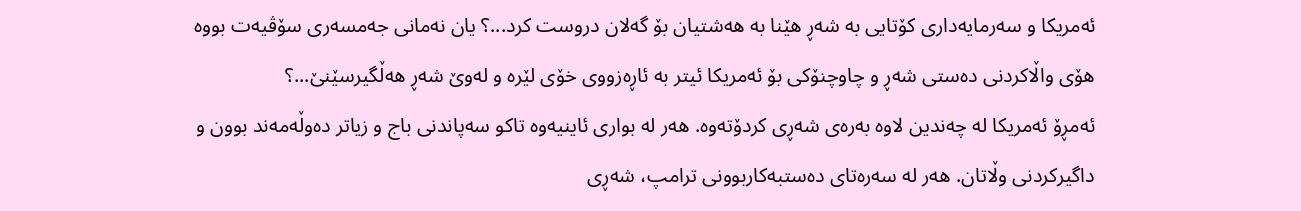ئەمریکا و سەرمایەداری کۆتایی بە شەڕ هێنا بە هەشتیان بۆ گەلان دروست کرد...؟ یان نەمانی جەمسەری سۆڤیەت بووە هۆی واڵاکردنی دەستی شەڕ و چاوچنۆکی بۆ ئەمریکا ئیتر بە ئاڕەزووی خۆی لێرە و لەوێ شەڕ هەڵگیرسێنێ...؟
ئەمڕۆ ئەمریکا لە چەندین لاوە بەرەی شەڕی کردۆتەوە. هەر لە بواری ئاینیەوە تاکو سەپاندنی باج و زیاتر دەوڵەمەند بوون و داگیرکردنی وڵاتان. هەر لە سەرەتای دەستبەکاربوونی ترامپ، شەڕی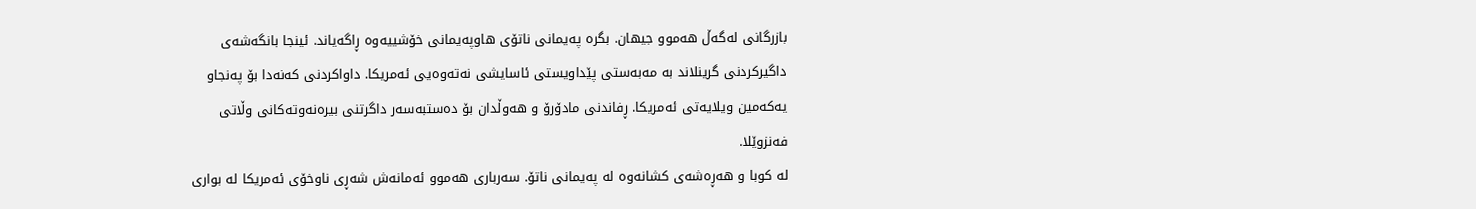بازرگانی لەگەڵ هەموو جیهان. بگرە پەیمانی ناتۆی هاوپەیمانی خۆشییەوە ڕاگەیاند. ئینجا بانگەشەی داگیرکردنی گرینلاند بە مەبەستی پێداویستی ئاسایشی نەتەوەیی ئەمریکا. داواکردنی کەنەدا بۆ پەنجاو یەکەمین ویلایەتی ئەمریکا. ڕفاندنی مادۆرۆ و هەوڵدان بۆ دەستبەسەر داگرتنی بیرەنەوتەکانی وڵاتی فەنزوێلا.
لە کوبا و هەڕەشەی کشانەوە لە پەیمانی ناتۆ. سەرباری هەموو ئەمانەش شەڕی ناوخۆی ئەمریکا لە بواری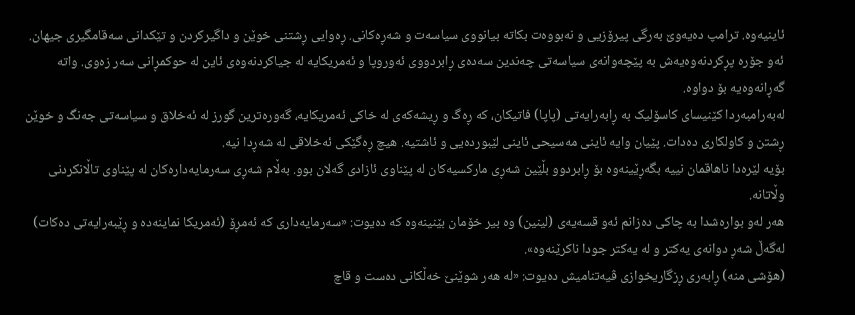ئاینیەوە. ترامپ دەیەوێ بەرگی پیرۆزیی و نەبووەت بکاتە بیانووی سیاسەت و شەڕەکانی. ڕەوایی ڕشتنی خوێن و داگیرکردن و تێکدانی سەقامگیری جیهان.
ئەو جۆرە پڕکردنەوەیەش بە پێچەوانەی سیاسەتی چەندین سەدەی ڕابردووی ئەوروپا و ئەمریکایە لە جیاکردنەوەی ئاین لە حوکمڕانی سەر زەوی. واتە گەڕانەوەیە بۆ دواوە.
لەبەرامبەردا کێنیسای کاسۆلیک بە ڕابەرایەتی (پاپا) فاتیکان، کە ڕەگ و ڕیشەکەی لە خاکی ئەمریکایە، گەورەترین گورز لە ئەخلاق و سیاسەتی جەنگ و خوێن ڕشتن و کاولکاری دەدات. پێیان وایە ئاینی مەسیحی ئاینی لێبوردەیی و ئاشتیە. هیچ ڕەگێکی ئەخلاقی لە شەڕدا نیە.
بۆیە لێرەدا ناهاقمان نییە بگەڕێینەوە بۆ ڕابردوو بڵێین شەڕی مارکسیەکان لە پێناوی ئازادی گەلان بوو. بەڵام شەڕی سەرمایەدارەکان لە پێناوی تاڵانکردنی وڵاتانە.
هەر لەو بوارەشدا بە چاکی دەزانم ئەو قسەیەی (لینین) وە بیر خۆمان بێنینەوە کە دەیوت: «سەرمایەداری کە ئەمڕۆ (ئەمریکا نماینەدە و ڕێبەرایەتی دەکات) لەگەڵ شەڕ دوانەی یەکتر و لە یەکتر جودا ناکرێنەوە».
(هۆشی منە) ڕابەری ڕزگاریخوازی ڤیەتنامیش دەیوت: «لە هەر شوێنێ خەڵکانی دەست و قاچ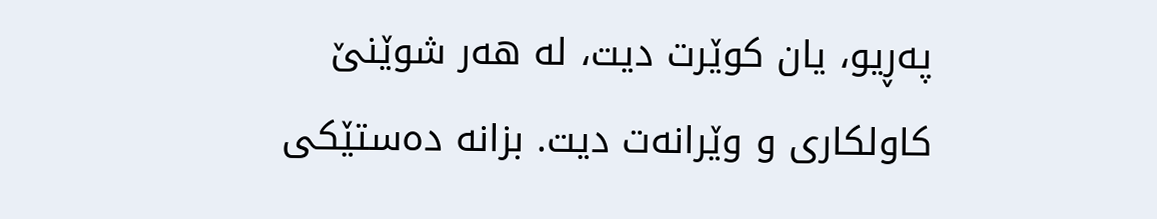پەڕیو، یان کوێرت دیت، لە هەر شوێنێ کاولکاری و وێرانەت دیت. بزانە دەستێکی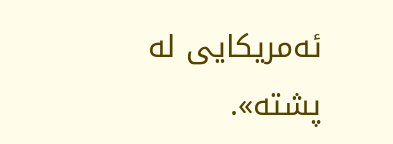ئەمریکایی لە پشتە».